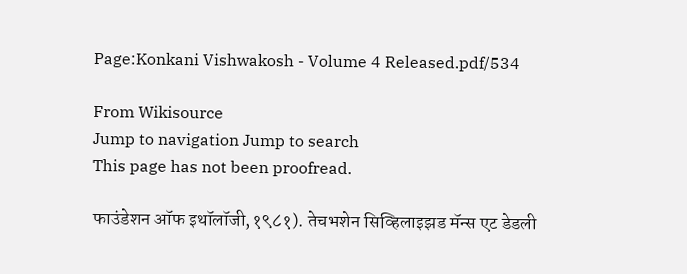Page:Konkani Vishwakosh - Volume 4 Released.pdf/534

From Wikisource
Jump to navigation Jump to search
This page has not been proofread.

फाउंडेशन ऑफ इथॉलॉजी,१९८१). तेचभशेन सिव्हिलाइझड मॅन्स एट डेडली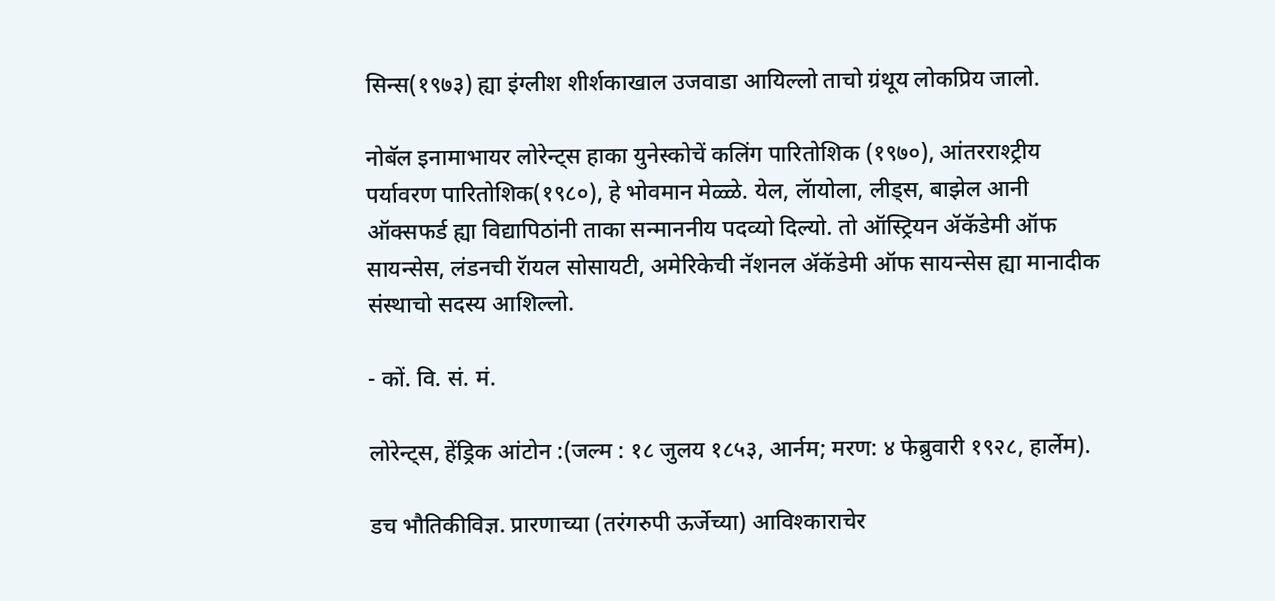सिन्स(१९७३) ह्या इंग्लीश शीर्शकाखाल उजवाडा आयिल्लो ताचो ग्रंथूय लोकप्रिय जालो.

नोबॅल इनामाभायर लोरेन्ट्स हाका युनेस्कोचें कलिंग पारितोशिक (१९७०), आंतरराश्ट्रीय पर्यावरण पारितोशिक(१९८०), हे भोवमान मेळ्ळे. येल, लॅायोला, लीड्स, बाझेल आनी ऑक्सफर्ड ह्या विद्यापिठांनी ताका सन्माननीय पदव्यो दिल्यो. तो ऑस्ट्रियन ॲकॅडेमी ऑफ सायन्सेस, लंडनची रॅायल सोसायटी, अमेरिकेची नॅशनल ॲकॅडेमी ऑफ सायन्सेस ह्या मानादीक संस्थाचो सदस्य आशिल्लो.

- कों. वि. सं. मं.

लोरेन्ट्स, हेंड्रिक आंटोन :(जल्म : १८ जुलय १८५३, आर्नम; मरण: ४ फेब्रुवारी १९२८, हार्लेम).

डच भौतिकीविज्ञ. प्रारणाच्या (तरंगरुपी ऊर्जेच्या) आविश्काराचेर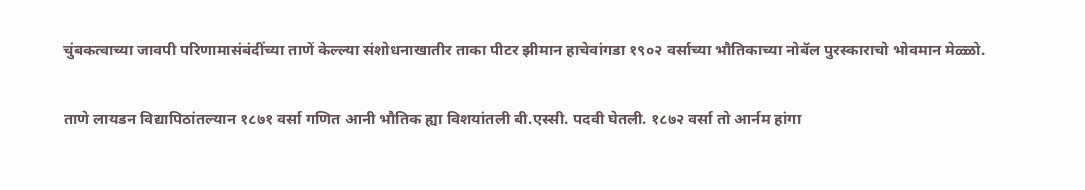चुंबकत्वाच्या जावपी परिणामासंबंदींच्या ताणें केल्ल्या संशोधनाखातीर ताका पीटर झीमान हाचेवांगडा १९०२ वर्साच्या भौतिकाच्या नोबॅल पुरस्काराचो भोवमान मेळ्ळो.

ताणे लायडन विद्यापिठांतल्यान १८७१ वर्सा गणित आनी भौतिक ह्या विशयांतली बी.एस्सी. पदवी घेतली. १८७२ वर्सा तो आर्नम हांगा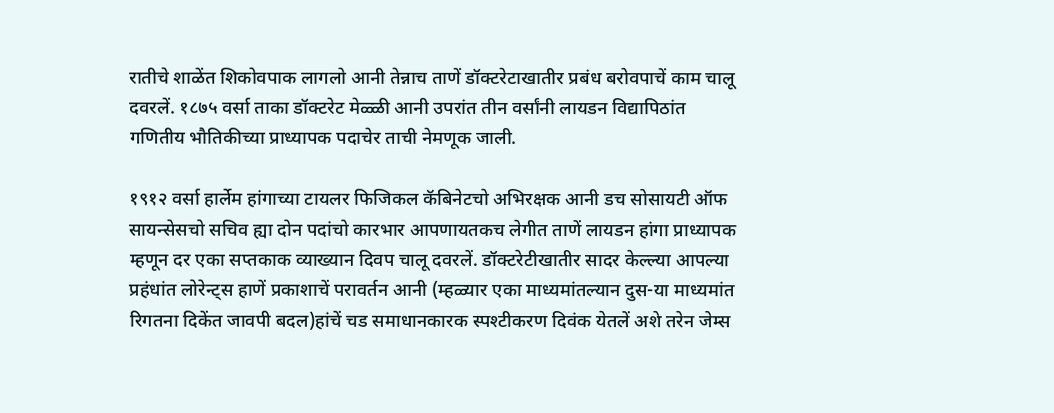रातीचे शाळेंत शिकोवपाक लागलो आनी तेन्नाच ताणें डॉक्टरेटाखातीर प्रबंध बरोवपाचें काम चालू दवरलें. १८७५ वर्सा ताका डॉक्टरेट मेळ्ळी आनी उपरांत तीन वर्सांनी लायडन विद्यापिठांत गणितीय भौतिकीच्या प्राध्यापक पदाचेर ताची नेमणूक जाली.

१९१२ वर्सा हार्लेम हांगाच्या टायलर फिजिकल कॅबिनेटचो अभिरक्षक आनी डच सोसायटी ऑफ सायन्सेसचो सचिव ह्या दोन पदांचो कारभार आपणायतकच लेगीत ताणें लायडन हांगा प्राध्यापक म्हणून दर एका सप्तकाक व्याख्यान दिवप चालू दवरलें. डॉक्टरेटीखातीर सादर केल्ल्या आपल्या प्रहंधांत लोरेन्ट्स हाणें प्रकाशाचें परावर्तन आनी (म्हळ्यार एका माध्यमांतल्यान दुस-या माध्यमांत रिगतना दिकेंत जावपी बदल)हांचें चड समाधानकारक स्पश्टीकरण दिवंक येतलें अशे तरेन जेम्स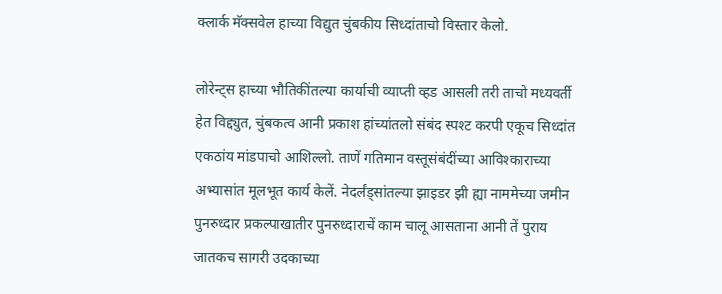क्लार्क मॅक्सवेल हाच्या विद्युत चुंबकीय सिध्दांताचो विस्तार केलो.

लोरेन्ट्स हाच्या भौतिकींतल्या कार्याची व्याप्ती व्हड आसली तरी ताचो मध्यवर्ती हेत विद्द्युत, चुंबकत्व आनी प्रकाश हांच्यांतलो संबंद स्पश्ट करपी एकूच सिध्दांत एकठांय मांडपाचो आशिल्लो. ताणें गतिमान वस्तूसंबंदींच्या आविश्काराच्या अभ्यासांत मूलभूत कार्य केलें. नेदर्लंड्सांतल्या झाइडर झी ह्या नाममेच्या जमीन पुनरुध्दार प्रकल्पाखातीर पुनरुध्दाराचें काम चालू आसताना आनी तें पुराय जातकच सागरी उदकाच्या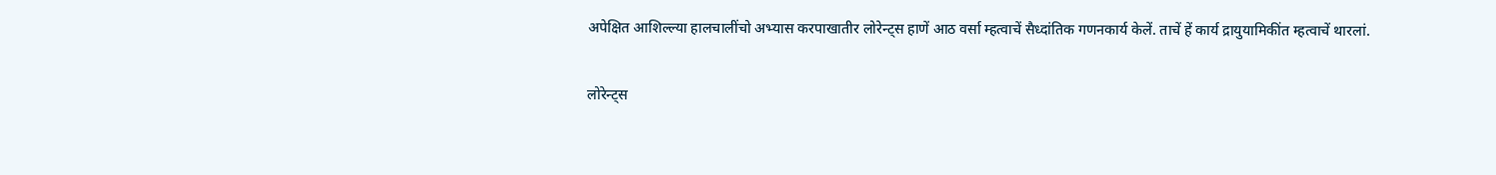अपेक्षित आशिल्ल्या हालचालींचो अभ्यास करपाखातीर लोरेन्ट्स हाणें आठ वर्सा म्हत्वाचें सैध्दांतिक गणनकार्य केलें. ताचें हें कार्य द्रायुयामिकींत म्हत्वाचें थारलां.

लोरेन्ट्स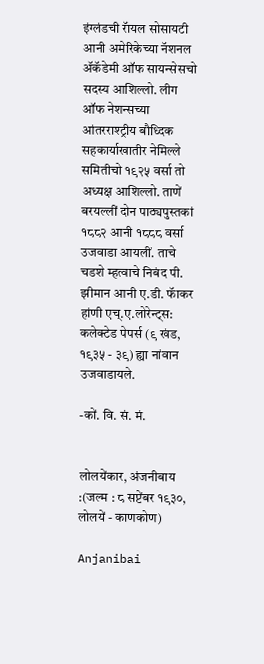इंग्लंडची रॅायल सोसायटी आनी अमेरिकेच्या नॅशनल ॲकॅडेमी ऑफ सायन्सेसचो सदस्य आशिल्लो. लीग ऑफ नेशन्सच्या आंतरराश्ट्रीय बौध्दिक सहकार्याखातीर नेमिल्ले समितीचो १९२५ वर्सा तो अध्यक्ष आशिल्लो. ताणें बरयल्लीं दोन पाठ्यपुस्तकां १८८२ आनी १८८८ वर्सा उजवाडा आयलीं. ताचे चडशे म्हत्वाचे निबंद पी. झीमान आनी ए.डी. फॅाकर हांणी एच्.ए.लोरेन्ट्स: कलेक्टेड पेपर्स (९ खंड, १९३५ - ३९) ह्या नांवान उजवाडायले.

-कों. वि. सं. मं.


लोलयेंकार, अंजनीबाय :(जल्म : ८ सप्टेंबर १९३०, लोलयें - काणकोण)

Anjanibai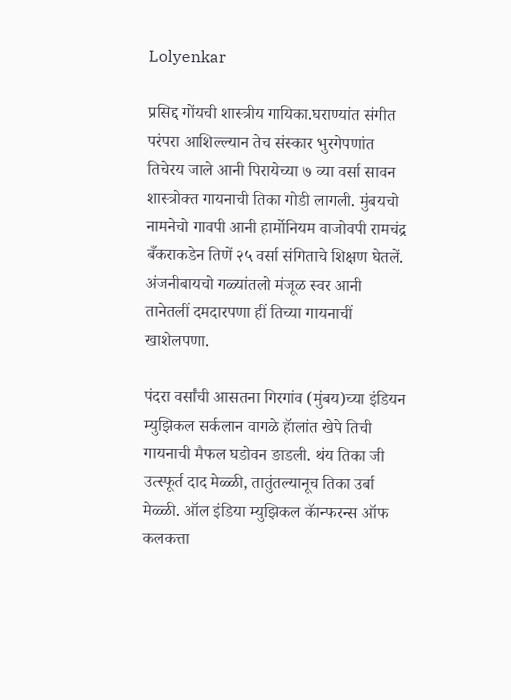Lolyenkar

प्रसिद्द गोंयची शास्त्रीय गायिका.घराण्यांत संगीत परंपरा आशिल्ल्यान तेच संस्कार भुरगेपणांत तिचेरय जाले आनी पिरायेच्या ७ व्या वर्सा सावन शास्त्रोक्त गायनाची तिका गोडी लागली. मुंबयचो नामनेचो गावपी आनी हार्मोनियम वाजोवपी रामचंद्र बँकराकडेन तिणें २५ वर्सा संगिताचे शिक्षण घेतलें. अंजनीबायचो गळ्यांतलो मंजूळ स्वर आनी तानेतलीं दमदारपणा हीं तिच्या गायनाचीं खाशेलपणा.

पंदरा वर्सांची आसतना गिरगांव (मुंबय)च्या इंडियन म्युझिकल सर्कलान वागळे हॅालांत खेपे तिची गायनाची मैफल घडोवन ङाडली. थंय तिका जी उत्स्फूर्त दाद मेळ्ळी, तातुंतल्यानूच तिका उर्बा मेळ्ळी. ऑल इंडिया म्युझिकल कॅान्फरन्स ऑफ कलकत्ता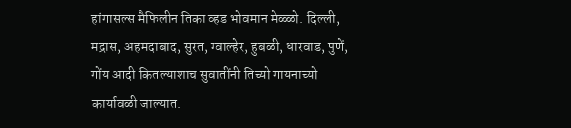हांगासल्स मैफिलीन तिका व्हड भोवमान मेळ्ळो. दिल्ली, मद्रास, अहमदाबाद, सुरत, ग्वाल्हेर, हुबळी, धारवाड, पुणें, गोंय आदी कितल्याशाच सुवातींनी तिच्यो गायनाच्यो कार्यावळी जाल्यात.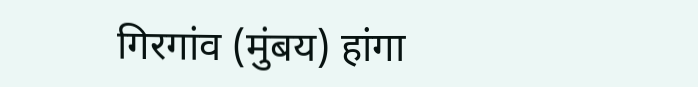गिरगांव (मुंबय) हांगा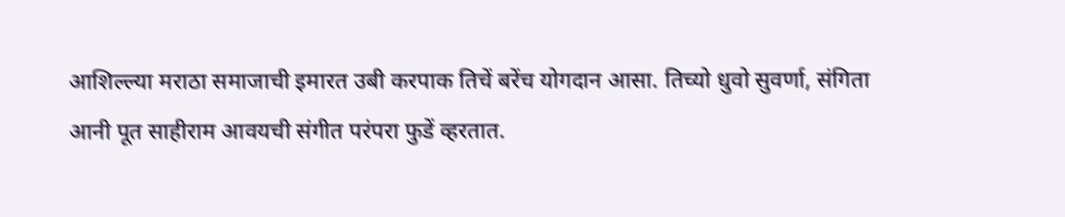आशिल्ल्या मराठा समाजाची इमारत उबी करपाक तिचें बरेंच योगदान आसा. तिच्यो धुवो सुवर्णा, संगिता आनी पूत साहीराम आवयची संगीत परंपरा फुडें व्हरतात.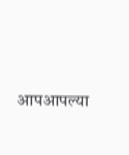आपआपल्या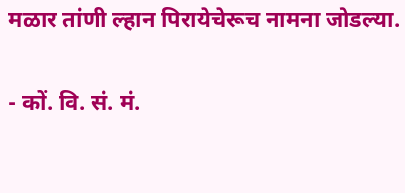मळार तांणी ल्हान पिरायेचेरूच नामना जोडल्या.

- कों. वि. सं. मं.